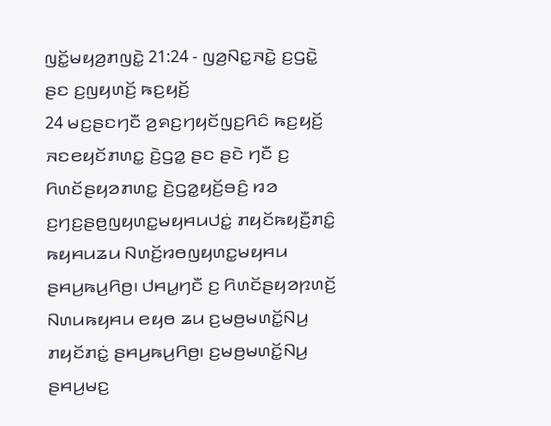ꤜꤢꤩ꤭ꤗꤟꤤ꤬ꤊꤜꤢꤧ꤭ 21:24 - ꤜꤤ꤬ꤡꤢ꤭ꤏꤢꤧ꤭ ꤢ꤬ꤞꤢꤧ꤭ ꤔꤢ ꤢ꤬ꤜꤟꤛꤢꤩ꤬ ꤒꤢ꤬ꤟꤢꤩ꤬
24 ꤗꤢ꤬ꤔꤢꤚꤢꤪ ꤤ꤬ꤎꤢ꤬ꤚꤟꤢꤩꤜꤢ꤬ꤖꤢꤨ ꤒꤢ꤬ꤟꤢꤩ꤬ ꤏꤢꤕꤟꤢꤩꤊꤛꤢ꤭ ꤢꤧ꤬ꤞꤤ꤭ ꤔꤢ ꤔꤢꤧ ꤚꤢꤪ ꤢ꤬ ꤖꤛꤢꤩꤔꤟꤤꤊꤛꤢ꤭ ꤢꤧ꤬ꤞꤤ꤭ꤟꤢꤩ꤬ꤋꤢꤨ꤬ ꤙꤤ ꤢ꤬ꤚꤢ꤬ꤔꤥ꤬ꤜꤟꤛꤢ꤭ꤗꤟꤌꤣꤓꤢꤦ꤭ ꤊꤟꤢꤩꤒꤟꤢꤪ꤬ꤊꤢꤨ꤭ ꤒꤟꤌꤣꤘꤣ ꤡꤛꤢꤩ꤬ꤙꤥꤜꤟꤛꤢ꤭ꤗꤟꤌꤣ ꤔꤌꤣ꤬ꤒꤣ꤬ꤖꤥ꤬꤯ ꤓꤌꤣ꤭ꤚꤢꤪ ꤢ꤬ ꤖꤛꤢꤩꤔꤟꤤꤐꤛꤢꤩ꤬ ꤡꤛꤣꤒꤟꤌꤣ ꤕꤟꤥ ꤘꤣ ꤢ꤬ꤗꤥ꤬ꤗꤛꤢꤩ꤭ꤡꤣ꤬ ꤊꤟꤢꤩꤊꤢꤦ꤭ ꤔꤌꤣ꤬ꤒꤣ꤬ꤖꤥ꤬꤯ ꤢ꤬ꤗꤥ꤬ꤗꤛꤢꤩ꤭ꤡꤣ꤬ ꤔꤌꤣ꤬ꤗꤢ꤬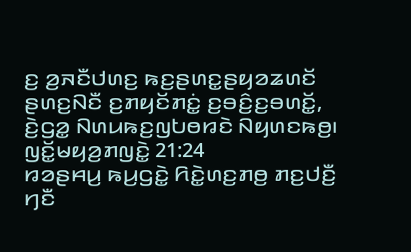ꤢ꤬ ꤤ꤬ꤏꤢꤪꤓꤛꤢ꤬ ꤒꤢ꤬ꤔꤛꤢ꤭ꤔꤟꤤꤘꤛꤢꤩ ꤔꤛꤢ꤬ꤡꤢꤪ ꤢ꤬ꤊꤟꤢꤩꤊꤢꤦ꤭ ꤢ꤬ꤋꤢꤨ꤬ꤢ꤬ꤋꤛꤢꤩ꤭, ꤢꤧ꤬ꤞꤤ꤭ ꤡꤛꤣꤒꤢ꤬ꤜꤝꤥꤙꤢꤧ ꤡꤟꤛꤢꤒꤥ꤬꤯
ꤜꤢꤩ꤭ꤗꤟꤤ꤬ꤊꤜꤢꤧ꤭ 21:24
ꤙꤤꤔꤌꤣ꤬ ꤒꤣ꤬ꤞꤢꤧ꤭ ꤖꤢꤧ꤭ꤛꤢ꤬ꤊꤥ꤬ ꤊꤢ꤬ꤓꤢꤪ꤬ ꤚꤢꤪ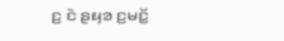ꤢ꤬ ꤢꤧ ꤔꤟꤤ ꤢ꤬ꤗꤢꤩ꤭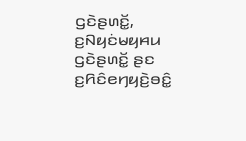ꤞꤢꤧꤔꤛꤢꤩ꤭, ꤢ꤬ꤡꤟꤢꤦꤗꤟꤌꤣ ꤞꤢꤧꤔꤛꤢꤩ꤭ ꤔꤢ ꤢ꤬ꤖꤢꤨꤕꤚꤟꤢꤧ꤬ꤋꤢꤨ꤭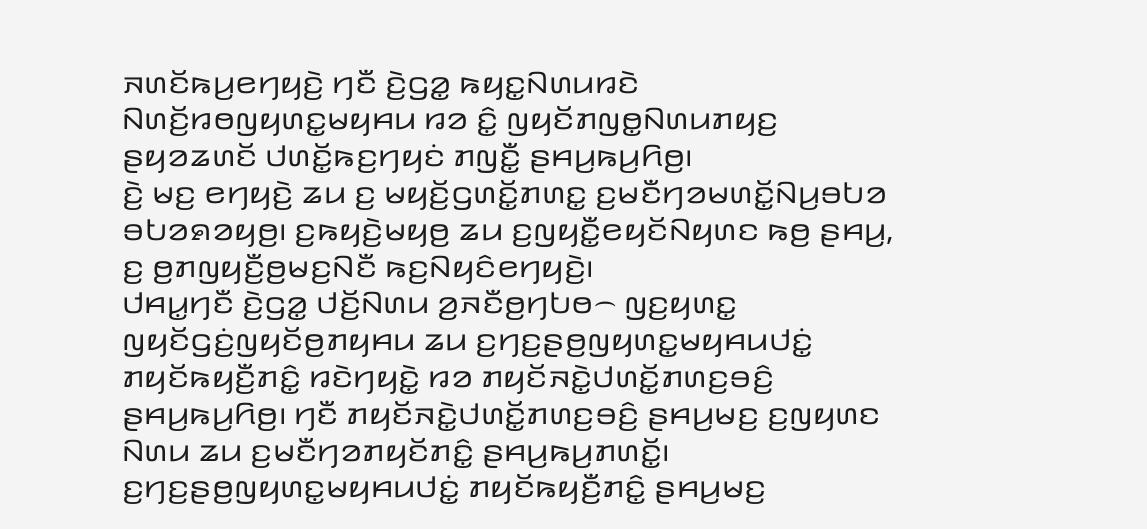ꤏꤛꤢꤩꤒꤣ꤬ꤕꤚꤟꤢꤧ꤬ ꤚꤢꤪ ꤢꤧ꤬ꤞꤤ꤭ ꤒꤟꤢ꤭ꤡꤛꤣꤙꤢꤧ ꤡꤛꤢꤩ꤬ꤙꤥꤜꤟꤛꤢ꤭ꤗꤟꤌꤣ ꤙꤤ ꤢꤨ꤭ ꤜꤟꤢꤩꤊꤜꤥ꤭ꤡꤛꤣꤊꤟꤢ꤬ ꤔꤟꤤꤘꤛꤢꤩ ꤓꤛꤢꤩ꤭ꤒꤢ꤬ꤚꤟꤢꤦ ꤊꤜꤢꤪ꤭ ꤔꤌꤣ꤬ꤒꤣ꤬ꤖꤥ꤬꤯
ꤢꤧ꤬ ꤗꤢ꤬ ꤕꤚꤟꤢꤧ꤬ ꤘꤣ ꤢ꤬ ꤗꤟꤢꤩ꤬ꤞꤛꤢꤩ꤭ꤊꤛꤢ꤭ ꤢ꤬ꤗꤢꤪꤚꤤꤗꤛꤢꤩ꤭ꤡꤣ꤬ꤋꤝꤤ ꤋꤝꤤꤎꤤꤟꤥ꤬꤯ ꤢ꤬ꤒꤟꤢꤧ꤬ꤗꤟꤥ꤬ ꤘꤣ ꤢ꤬ꤜꤟꤢꤪ꤭ꤕꤟꤢꤩꤡꤟꤛꤢ ꤒꤥ꤬ ꤔꤌꤣ꤬, ꤢ꤬ ꤥ꤬ꤊꤜꤟꤢꤪ꤬ꤥ꤬ꤗꤢ꤬ꤡꤢꤪ ꤒꤢ꤬ꤡꤟꤢꤨꤕꤚꤟꤢꤧ꤬꤯
ꤓꤌꤣ꤭ꤚꤢꤪ ꤢꤧ꤬ꤞꤤ꤭ ꤓꤢꤩ꤬ꤡꤛꤣ ꤤ꤬ꤏꤢꤪꤥ꤬ꤚꤝꤥ꤮ ꤜꤢ꤬ꤟꤛꤢ꤭ ꤜꤟꤢꤩꤞꤢꤦ꤬ꤜꤟꤢꤩꤥ꤬ꤊꤟꤌꤣ ꤘꤣ ꤢ꤬ꤚꤢ꤬ꤔꤥ꤬ꤜꤟꤛꤢ꤭ꤗꤟꤌꤣꤓꤢꤦ꤭ ꤊꤟꤢꤩꤒꤟꤢꤪ꤬ꤊꤢꤨ꤭ ꤙꤢꤧꤚꤟꤢꤧ꤭ ꤙꤤ ꤊꤟꤢꤩꤏꤢꤧ꤭ꤓꤛꤢꤩ꤭ꤊꤛꤢ꤬ꤋꤢꤨ꤬ ꤔꤌꤣ꤬ꤒꤣ꤬ꤖꤥ꤬꤯ ꤚꤢꤪ ꤊꤟꤢꤩꤏꤢꤧ꤭ꤓꤛꤢꤩ꤭ꤊꤛꤢ꤬ꤋꤢꤨ꤬ ꤔꤌꤣ꤬ꤗꤢ꤬ ꤢ꤬ꤜꤟꤛꤢ ꤡꤛꤣ ꤘꤣ ꤢ꤬ꤗꤢꤪꤚꤤꤊꤟꤢꤩꤊꤢꤨ꤭ ꤔꤌꤣ꤬ꤒꤣ꤬ꤊꤛꤢꤩ꤭꤯ ꤢ꤬ꤚꤢ꤬ꤔꤥ꤬ꤜꤟꤛꤢ꤭ꤗꤟꤌꤣꤓꤢꤦ꤭ ꤊꤟꤢꤩꤒꤟꤢꤪ꤬ꤊꤢꤨ꤭ ꤔꤌꤣ꤬ꤗꤢ꤬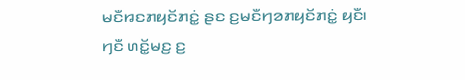ꤗꤢꤪꤙꤢꤊꤟꤢꤩꤊꤢꤦ꤭ ꤔꤢ ꤢ꤬ꤗꤢꤪꤚꤤꤊꤟꤢꤩꤊꤢꤦ꤭ ꤟꤢꤪ꤯
ꤚꤢꤪ ꤛꤢꤩ꤭ꤗꤢ꤬ ꤢ꤬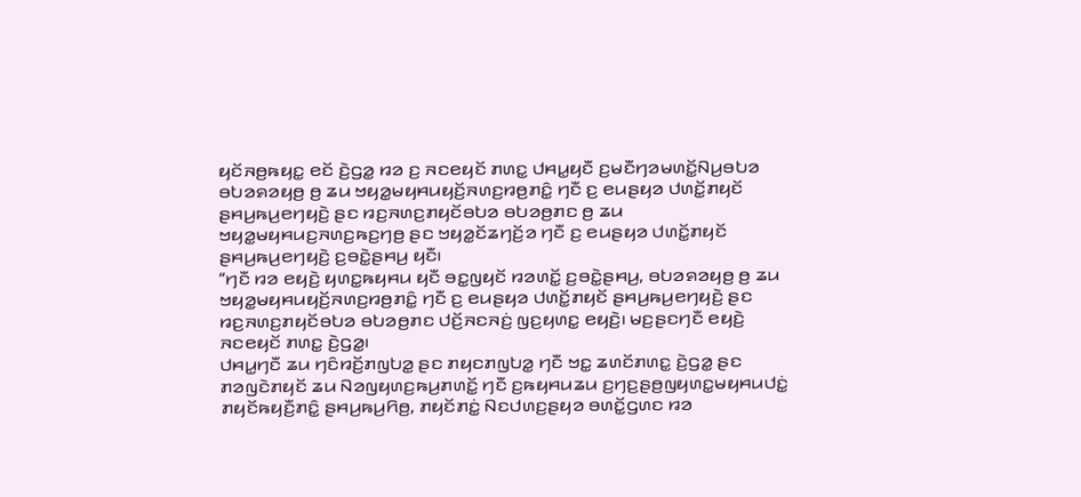ꤟꤢꤩꤏꤥ꤬ꤒꤟꤢ꤭ ꤕꤢꤩ ꤢꤧ꤬ꤞꤤ꤭ ꤙꤤ ꤢ꤬ ꤏꤢꤕꤟꤢꤩ ꤊꤛꤢ꤭ ꤓꤌꤣ꤭ꤟꤢꤪ ꤢ꤬ꤗꤢꤪꤚꤤꤗꤛꤢꤩ꤭ꤡꤣ꤬ꤋꤝꤤ ꤋꤝꤤꤎꤤꤟꤥ꤬ ꤥ꤬ ꤘꤣ ꤠꤟꤤ꤭ꤗꤟꤌꤣꤟꤢꤩ꤬ꤏꤛꤢ꤬ꤙꤥ꤬ꤊꤢꤨ꤭ ꤚꤢꤪ ꤢ꤬ ꤕꤣꤔꤟꤤ ꤓꤛꤢꤩ꤭ꤊꤟꤢꤩ ꤔꤌꤣ꤬ꤒꤣ꤬ꤕꤚꤟꤢꤧ꤬ ꤔꤢ ꤙꤢ꤬ꤏꤛꤢ꤬ꤊꤟꤢꤩꤋꤝꤤ ꤋꤝꤤꤥ꤬ꤊꤢ ꤥ꤬ ꤘꤣ ꤠꤟꤤ꤭ꤗꤟꤌꤣꤢ꤬ꤏꤛꤢ꤬ꤒꤢ꤬ꤚꤥ꤬ ꤔꤢ ꤠꤟꤤ꤭ꤢꤩꤘꤚꤢꤩ꤬ꤤ ꤚꤢꤪ ꤢ꤬ ꤕꤣꤔꤟꤤ ꤓꤛꤢꤩ꤭ꤊꤟꤢꤩ ꤔꤌꤣ꤬ꤒꤣ꤬ꤕꤚꤟꤢꤧ꤬ ꤢ꤬ꤋꤢꤧ꤭ꤔꤌꤣ꤬ ꤟꤢꤪ꤯
“ꤚꤢꤪ ꤙꤤ ꤕꤟꤢꤧ꤬ ꤟꤛꤢ꤭ꤒꤟꤌꤣ ꤟꤢꤪ ꤋꤢ꤭ꤜꤟꤢꤩ ꤙꤤꤛꤢꤩ꤭ ꤢ꤬ꤋꤢꤧ꤭ꤔꤌꤣ꤬, ꤋꤝꤤꤎꤤꤟꤥ꤬ ꤥ꤬ ꤘꤣ ꤠꤟꤤ꤭ꤗꤟꤌꤣꤟꤢꤩ꤬ꤏꤛꤢ꤬ꤙꤥ꤬ꤊꤢꤨ꤭ ꤚꤢꤪ ꤢ꤬ ꤕꤣꤔꤟꤤ ꤓꤛꤢꤩ꤭ꤊꤟꤢꤩ ꤔꤌꤣ꤬ꤒꤣ꤬ꤕꤚꤟꤢꤧ꤬ ꤔꤢ ꤙꤢ꤬ꤏꤛꤢ꤬ꤊꤟꤢꤩꤋꤝꤤ ꤋꤝꤤꤥ꤬ꤊꤢ ꤓꤢꤩ꤬ꤏꤢꤏꤢꤦ꤬ ꤜꤢ꤬ꤟꤛꤢ꤭ ꤕꤟꤢꤧ꤬꤯ ꤗꤢ꤬ꤔꤢꤚꤢꤪ ꤕꤟꤢꤧ꤬ ꤏꤢꤕꤟꤢꤩ ꤊꤛꤢ꤭ ꤢꤧ꤬ꤞꤤ꤭꤯
ꤓꤌꤣ꤭ꤚꤢꤪ ꤘꤣ ꤚꤢꤨꤙꤢꤩ꤬ꤊꤜꤝꤤ꤭ ꤔꤢ ꤊꤟꤢꤊꤜꤝꤤ꤭ ꤚꤢꤪ ꤠꤢ꤭ ꤘꤛꤢꤩꤊꤛꤢ꤭ ꤢꤧ꤬ꤞꤤ꤭ ꤔꤢ ꤊꤤꤜꤢꤧꤊꤟꤢꤩ ꤘꤣ ꤡꤤꤜꤟꤛꤢ꤬ꤒꤣ꤬ꤊꤛꤢꤩ꤭ ꤚꤢꤪ ꤢ꤬ꤒꤟꤌꤣꤘꤣ ꤢ꤬ꤚꤢ꤬ꤔꤥ꤬ꤜꤟꤛꤢ꤭ꤗꤟꤌꤣꤓꤢꤦ꤭ ꤊꤟꤢꤩꤒꤟꤢꤪ꤬ꤊꤢꤨ꤭ ꤔꤌꤣ꤬ꤒꤣ꤬ꤖꤥ꤬, ꤊꤟꤢꤩꤊꤢꤦ꤭ ꤡꤢꤓꤛꤢ꤬ꤔꤟꤤ ꤋꤛꤢꤩ꤭ꤞꤛꤢ ꤙꤤ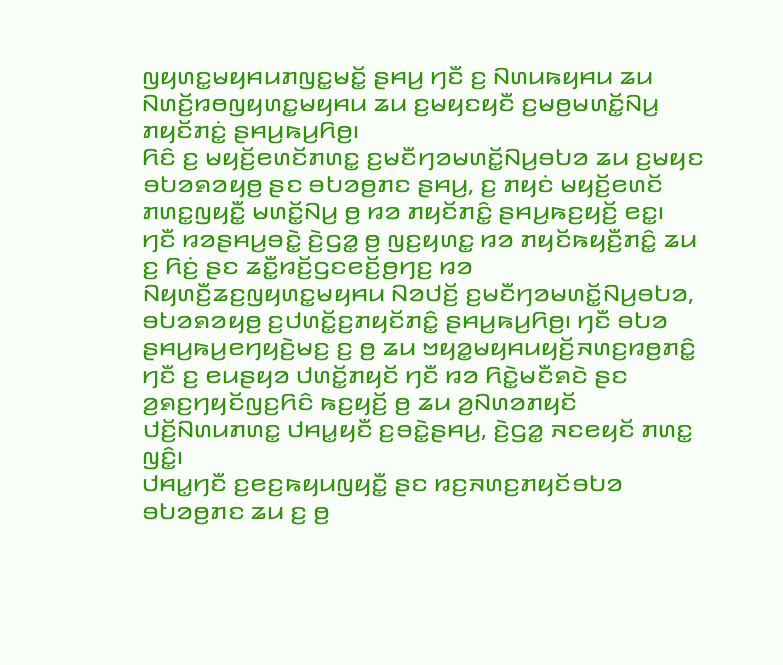ꤜꤟꤛꤢ꤭ꤗꤟꤌꤣꤊꤜꤢ꤭ꤗꤢꤩ꤭ ꤔꤌꤣ꤬ ꤚꤢꤪ ꤢ꤬ ꤡꤛꤣꤒꤟꤌꤣ ꤘꤣ ꤡꤛꤢꤩ꤬ꤙꤥꤜꤟꤛꤢ꤭ꤗꤟꤌꤣ ꤘꤣ ꤢ꤬ꤗꤟꤢꤟꤢꤪ ꤢ꤬ꤗꤥ꤬ꤗꤛꤢꤩ꤭ꤡꤣ꤬ ꤊꤟꤢꤩꤊꤢꤦ꤭ ꤔꤌꤣ꤬ꤒꤣ꤬ꤖꤥ꤬꤯
ꤖꤢꤨ ꤢ꤬ ꤗꤟꤢꤩ꤬ꤕꤛꤢꤩꤊꤛꤢ꤭ ꤢ꤬ꤗꤢꤪꤚꤤꤗꤛꤢꤩ꤭ꤡꤣ꤬ꤋꤝꤤ ꤘꤣ ꤢ꤬ꤗꤟꤢ ꤋꤝꤤꤎꤤꤟꤥ꤬ ꤔꤢ ꤋꤝꤤꤥ꤬ꤊꤢ ꤔꤌꤣ꤬, ꤢ꤬ ꤊꤟꤢꤦ ꤗꤟꤢꤩ꤬ꤕꤛꤢꤩ ꤊꤛꤢ꤭ꤜꤟꤢꤪ꤭ ꤗꤛꤢꤩ꤭ꤡꤣ꤬ ꤥ꤬ ꤙꤤ ꤊꤟꤢꤩꤊꤢꤨ꤭ ꤔꤌꤣ꤬ꤒꤢ꤬ꤟꤢꤩ꤬ ꤕꤢ꤭꤯
ꤚꤢꤪ ꤙꤤꤔꤌꤣ꤬ꤋꤢꤧ꤭ ꤢꤧ꤬ꤞꤤ꤭ ꤥ꤬ ꤜꤢ꤬ꤟꤛꤢ꤭ ꤙꤤ ꤊꤟꤢꤩꤒꤟꤢꤪ꤬ꤊꤢꤨ꤭ ꤘꤣ ꤢ꤬ ꤖꤢꤦ꤬ ꤔꤢ ꤘꤢꤪ꤭ꤙꤢꤩ꤬ꤞꤢꤕꤢꤩ꤬ꤥ꤬ꤚꤢ꤬ ꤙꤤ ꤡꤟꤛꤢꤪ꤬ꤘꤢ꤬ꤜꤟꤛꤢ꤭ꤗꤟꤌꤣ ꤡꤤꤓꤢꤩ꤬ ꤢ꤬ꤗꤢꤪꤚꤤꤗꤛꤢꤩ꤭ꤡꤣ꤬ꤋꤝꤤ, ꤋꤝꤤꤎꤤꤟꤥ꤬ ꤢ꤬ꤓꤛꤢꤩ꤭ꤢ꤬ꤊꤟꤢꤩꤊꤢꤨ꤭ ꤔꤌꤣ꤬ꤒꤣ꤬ꤖꤥ꤬꤯ ꤚꤢꤪ ꤋꤝꤤ ꤔꤌꤣ꤬ꤒꤣ꤬ꤕꤚꤟꤢꤧ꤬ꤗꤢ꤬ ꤢ꤬ ꤥ꤬ ꤘꤣ ꤠꤟꤤ꤭ꤗꤟꤌꤣꤟꤢꤩ꤬ꤏꤛꤢ꤬ꤙꤥ꤬ꤊꤢꤨ꤭ ꤚꤢꤪ ꤢ꤬ ꤕꤣꤔꤟꤤ ꤓꤛꤢꤩ꤭ꤊꤟꤢꤩ ꤚꤢꤪ ꤙꤤ ꤖꤢꤧ꤭ꤗꤢꤪꤎꤢꤧ ꤔꤢ ꤤ꤬ꤎꤢ꤬ꤚꤟꤢꤩꤜꤢ꤬ꤖꤢꤨ ꤒꤢ꤬ꤟꤢꤩ꤬ ꤥ꤬ ꤘꤣ ꤤ꤬ꤡꤛꤤꤊꤟꤢꤩ ꤓꤢꤩ꤬ꤡꤛꤣꤊꤛꤢ꤭ ꤓꤌꤣ꤭ꤟꤢꤪ ꤢ꤬ꤋꤢꤧ꤭ꤔꤌꤣ꤬, ꤢꤧ꤬ꤞꤤ꤭ ꤏꤢꤕꤟꤢꤩ ꤊꤛꤢ꤭ ꤜꤢꤨ꤭꤯
ꤓꤌꤣ꤭ꤚꤢꤪ ꤢ꤬ꤕꤢ꤬ꤒꤟꤣꤜꤟꤢꤪ꤭ ꤔꤢ ꤙꤢ꤬ꤏꤛꤢ꤬ꤊꤟꤢꤩꤋꤝꤤ ꤋꤝꤤꤥ꤬ꤊꤢ ꤘꤣ ꤢ꤬ ꤥ꤬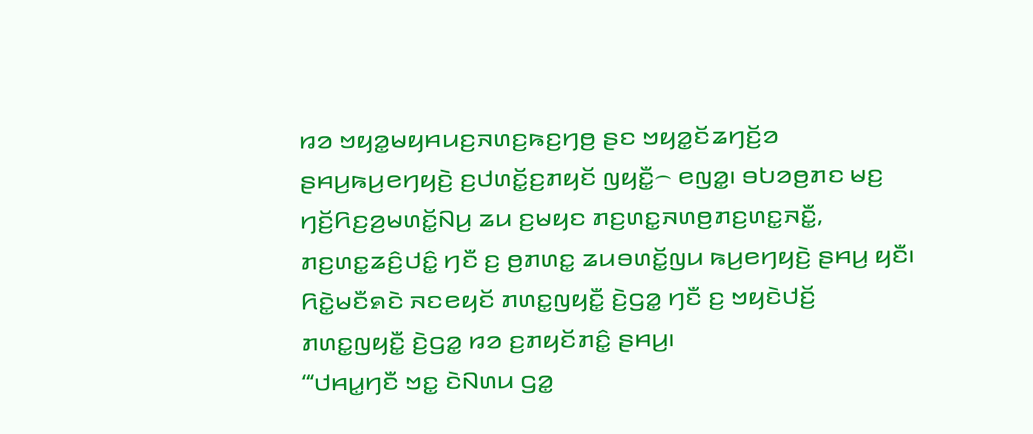ꤙꤤ ꤠꤟꤤ꤭ꤗꤟꤌꤣꤢ꤬ꤏꤛꤢ꤬ꤒꤢ꤬ꤚꤥ꤬ ꤔꤢ ꤠꤟꤤ꤭ꤢꤩꤘꤚꤢꤩ꤬ꤤ ꤔꤌꤣ꤬ꤒꤣ꤬ꤕꤚꤟꤢꤧ꤬ ꤢ꤬ꤓꤛꤢꤩ꤭ꤢ꤬ꤊꤟꤢꤩ ꤜꤟꤢꤪ꤭꤮ ꤕꤜꤤ꤭꤯ ꤋꤝꤤꤥ꤬ꤊꤢ ꤗꤢ꤬ ꤚꤢꤩ꤬ꤖꤢ꤬ꤤ꤬ꤗꤛꤢꤩ꤭ꤡꤣ꤬ ꤘꤣ ꤢ꤬ꤗꤟꤢ ꤊꤢ꤬ꤛꤢ꤭ꤏꤛꤥ꤬ꤊꤢ꤬ꤛꤢ꤭ꤏꤢꤪ꤭, ꤊꤢ꤬ꤛꤢ꤭ꤘꤢꤨ꤬ꤓꤢꤨ꤭ ꤚꤢꤪ ꤢ꤬ ꤥ꤬ꤊꤛꤢ꤭ ꤘꤣꤋꤛꤢꤩ꤭ꤜꤣ ꤒꤣ꤬ꤕꤚꤟꤢꤧ꤬ ꤔꤌꤣ꤬ ꤟꤢꤪ꤯ ꤖꤢꤧ꤭ꤗꤢꤪꤎꤢꤧ ꤏꤢꤕꤟꤢꤩ ꤊꤛꤢ꤭ꤜꤟꤢꤪ꤭ ꤢꤧ꤬ꤞꤤ꤭ ꤚꤢꤪ ꤢ꤬ ꤠꤟꤢꤧꤓꤢꤩ꤬ ꤊꤛꤢ꤭ꤜꤟꤢꤪ꤭ ꤢꤧ꤬ꤞꤤ꤭ ꤙꤤ ꤢ꤬ꤊꤟꤢꤩꤊꤢꤨ꤭ ꤔꤌꤣ꤬꤯
“‘ꤓꤌꤣ꤭ꤚꤢꤪ ꤠꤢ꤭ ꤢꤧꤡꤛꤣ ꤞꤤ꤭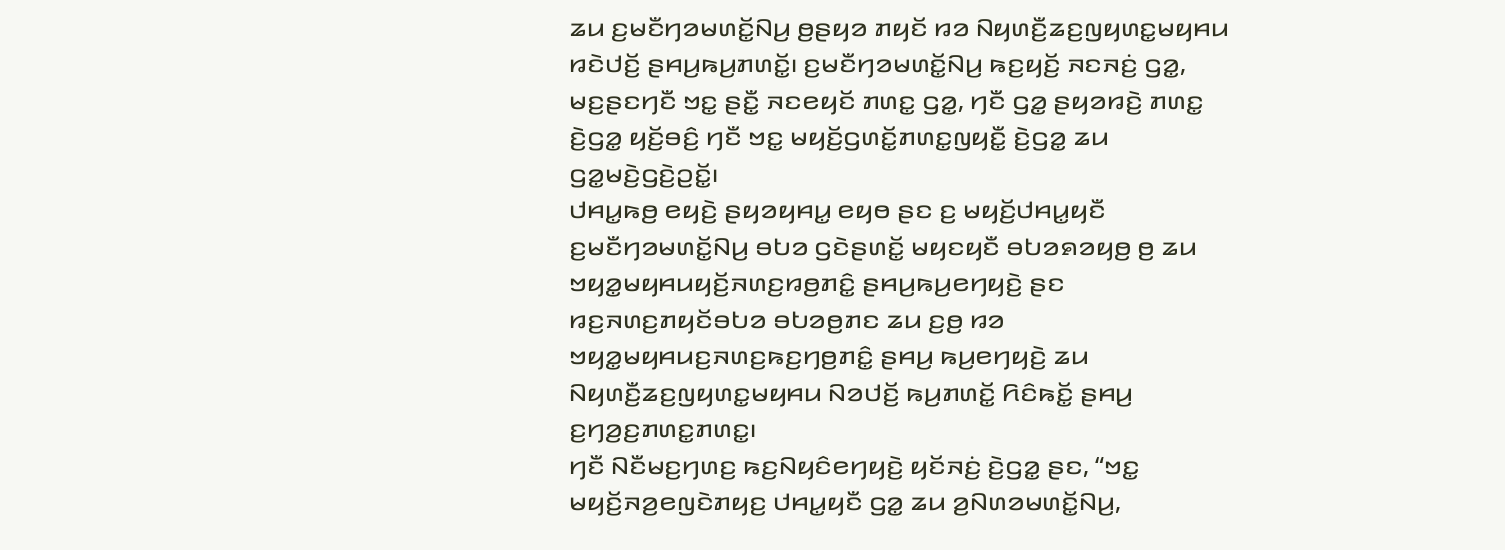ꤘꤣ ꤢ꤬ꤗꤢꤪꤚꤤꤗꤛꤢꤩ꤭ꤡꤣ꤬ ꤥ꤬ꤔꤟꤤ ꤊꤟꤢꤩ ꤙꤤ ꤡꤟꤛꤢꤪ꤬ꤘꤢ꤬ꤜꤟꤛꤢ꤭ꤗꤟꤌꤣ ꤙꤢꤧꤓꤢꤩ꤬ ꤔꤌꤣ꤬ꤒꤣ꤬ꤊꤛꤢꤩ꤭꤯ ꤢ꤬ꤗꤢꤪꤚꤤꤗꤛꤢꤩ꤭ꤡꤣ꤬ ꤒꤢ꤬ꤟꤢꤩ꤬ ꤏꤢꤏꤢꤦ꤬ ꤞꤤ꤭, ꤗꤢ꤬ꤔꤢꤚꤢꤪ ꤠꤢ꤭ ꤔꤢꤪ꤭ ꤏꤢꤕꤟꤢꤩ ꤊꤛꤢ꤭ ꤞꤤ꤭, ꤚꤢꤪ ꤞꤤ꤭ ꤔꤟꤤꤙꤢꤧ꤬ ꤊꤛꤢ꤭ ꤢꤧ꤬ꤞꤤ꤭ ꤟꤢꤩ꤬ꤋꤢꤨ꤬ ꤚꤢꤪ ꤠꤢ꤭ ꤗꤟꤢꤩ꤬ꤞꤛꤢꤩ꤭ꤊꤛꤢ꤭ꤜꤟꤢꤪ꤭ ꤢꤧ꤬ꤞꤤ꤭ ꤘꤣ ꤞꤤ꤭ꤗꤢꤧ꤬ꤞꤢꤧ꤬ꤑꤢꤩ꤭꤯
ꤓꤌꤣ꤭ꤒꤥ꤬ ꤕꤟꤢꤧ꤬ ꤔꤟꤤꤟꤌꤣ꤭ ꤕꤟꤥ ꤔꤢ ꤢ꤬ ꤗꤟꤢꤩ꤬ꤓꤌꤣ꤭ꤟꤢꤪ ꤢ꤬ꤗꤢꤪꤚꤤꤗꤛꤢꤩ꤭ꤡꤣ꤬ ꤋꤝꤤ ꤞꤢꤧꤔꤛꤢꤩ꤭ ꤗꤟꤢꤟꤢꤪ ꤋꤝꤤꤎꤤꤟꤥ꤬ ꤥ꤬ ꤘꤣ ꤠꤟꤤ꤭ꤗꤟꤌꤣꤟꤢꤩ꤬ꤏꤛꤢ꤬ꤙꤥ꤬ꤊꤢꤨ꤭ ꤔꤌꤣ꤬ꤒꤣ꤬ꤕꤚꤟꤢꤧ꤬ ꤔꤢ ꤙꤢ꤬ꤏꤛꤢ꤬ꤊꤟꤢꤩꤋꤝꤤ ꤋꤝꤤꤥ꤬ꤊꤢ ꤘꤣ ꤢ꤬ꤥ꤬ ꤙꤤ ꤠꤟꤤ꤭ꤗꤟꤌꤣꤢ꤬ꤏꤛꤢ꤬ꤒꤢ꤬ꤚꤥ꤬ꤊꤢꤨ꤭ ꤔꤌꤣ꤬ ꤒꤣ꤬ꤕꤚꤟꤢꤧ꤬ ꤘꤣ ꤡꤟꤛꤢꤪ꤬ꤘꤢ꤬ꤜꤟꤛꤢ꤭ꤗꤟꤌꤣ ꤡꤤꤓꤢꤩ꤬ ꤒꤣ꤬ꤊꤛꤢꤩ꤭ ꤖꤢꤨꤒꤢꤩ꤭ ꤔꤌꤣ꤬ ꤢ꤬ꤚꤤ꤬ꤢ꤬ꤊꤛꤢ꤭ꤊꤛꤢ꤭꤯
ꤚꤢꤪ ꤡꤢꤪꤗꤢ꤬ꤚꤛꤢ꤬ ꤒꤢ꤬ꤡꤟꤢꤨꤕꤚꤟꤢꤧ꤬ ꤟꤢꤩꤏꤢꤦ꤬ ꤢꤧ꤬ꤞꤤ꤭ ꤔꤢ, “ꤠꤢ꤭ ꤗꤟꤢꤩ꤬ꤏꤤ꤬ꤕꤜꤢꤧꤊꤟꤢ꤬ ꤓꤌꤣ꤭ꤟꤢꤪ ꤞꤤ꤭ ꤘꤣ ꤤ꤬ꤡꤛꤤꤗꤛꤢꤩ꤭ꤡꤣ꤬,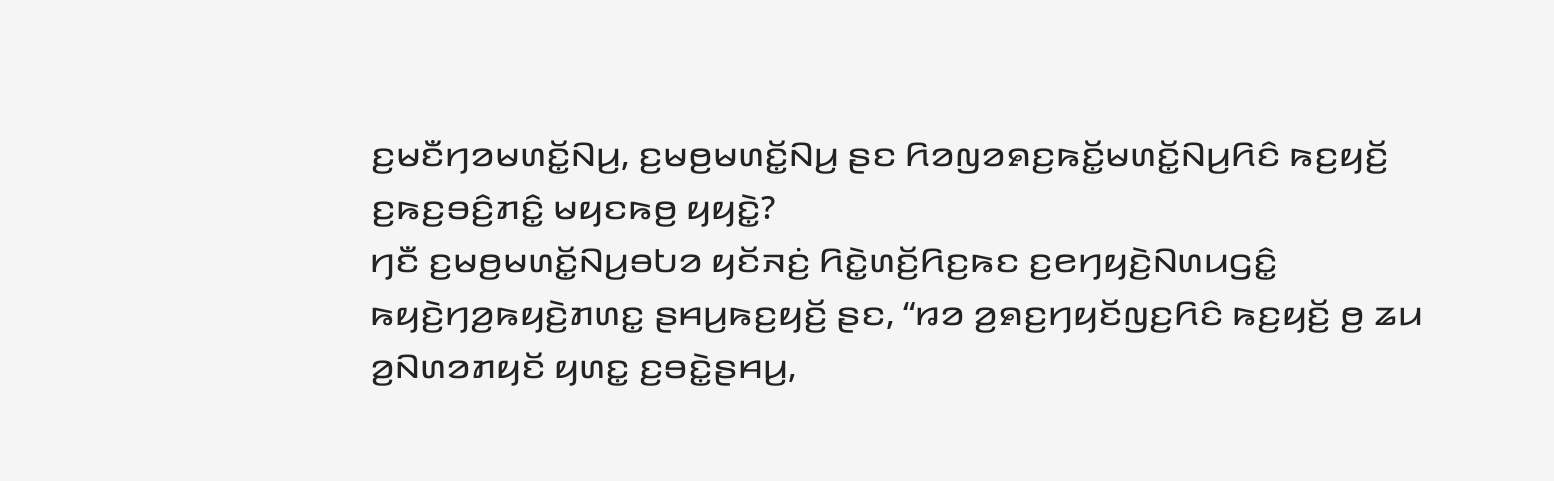ꤢ꤬ꤗꤢꤪꤚꤤꤗꤛꤢꤩ꤭ꤡꤣ꤬, ꤢ꤬ꤗꤥ꤬ꤗꤛꤢꤩ꤭ꤡꤣ꤬ ꤔꤢ ꤖꤤꤜꤤꤎꤢ꤬ꤒꤢꤩ꤭ꤗꤛꤢꤩ꤭ꤡꤣ꤬ꤖꤢꤨ ꤒꤢ꤬ꤟꤢꤩ꤬ ꤢ꤬ꤒꤢ꤬ꤋꤢꤨ꤬ꤊꤢꤨ꤭ ꤗꤟꤢꤒꤥ꤬ ꤟꤟꤢꤧ꤭?
ꤚꤢꤪ ꤢ꤬ꤗꤥ꤬ꤗꤛꤢꤩ꤭ꤡꤣ꤬ꤋꤝꤤ ꤟꤢꤩꤏꤢꤦ꤬ ꤖꤢꤧ꤭ꤛꤢꤩ꤬ꤖꤢ꤬ꤒꤢ ꤢ꤬ꤕꤚꤟꤢꤧ꤬ꤡꤛꤣꤞꤢꤨ꤭ ꤒꤟꤢꤧ꤬ꤚꤤ꤬ꤒꤟꤢꤧ꤬ꤊꤛꤢ꤭ ꤔꤌꤣ꤬ꤒꤢ꤬ꤟꤢꤩ꤬ ꤔꤢ, “ꤙꤤ ꤤ꤬ꤎꤢ꤬ꤚꤟꤢꤩꤜꤢ꤬ꤖꤢꤨ ꤒꤢ꤬ꤟꤢꤩ꤬ ꤥ꤬ ꤘꤣ ꤤ꤬ꤡꤛꤤꤊꤟꤢꤩ ꤟꤛꤢ꤭ ꤢ꤬ꤋꤢꤧ꤭ꤔꤌꤣ꤬,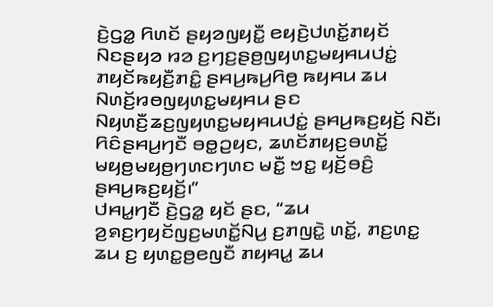ꤢꤧ꤬ꤞꤤ꤭ ꤖꤛꤢꤩ ꤔꤟꤤꤜꤟꤢꤪ꤭ ꤕꤟꤢꤧ꤬ꤓꤛꤢꤩ꤭ꤊꤟꤢꤩ ꤡꤢꤔꤟꤤ ꤙꤤ ꤢ꤬ꤚꤢ꤬ꤔꤥ꤬ꤜꤟꤛꤢ꤭ꤗꤟꤌꤣꤓꤢꤦ꤭ ꤊꤟꤢꤩꤒꤟꤢꤪ꤬ꤊꤢꤨ꤭ ꤔꤌꤣ꤬ꤒꤣ꤬ꤖꤥ꤬ ꤒꤟꤌꤣ ꤘꤣ ꤡꤛꤢꤩ꤬ꤙꤥꤜꤟꤛꤢ꤭ꤗꤟꤌꤣ ꤔꤢ ꤡꤟꤛꤢꤪ꤬ꤘꤢ꤬ꤜꤟꤛꤢ꤭ꤗꤟꤌꤣꤓꤢꤦ꤭ ꤔꤌꤣ꤬ꤒꤢ꤬ꤟꤢꤩ꤬ ꤡꤢꤪ꤯ ꤖꤢꤨꤔꤌꤣ꤬ꤚꤢꤪ ꤋꤥ꤭ꤑꤟꤢ, ꤘꤛꤢꤩꤊꤟꤢ꤬ꤋꤛꤢꤩ꤭ ꤗꤟꤥ꤬ꤗꤟꤥ꤬ꤚꤛꤢꤚꤛꤢ ꤗꤢꤪ꤭ ꤠꤢ꤭ ꤟꤢꤩ꤬ꤋꤢꤨ꤬ ꤔꤌꤣ꤬ꤒꤢ꤬ꤟꤢꤩ꤬꤯”
ꤓꤌꤣ꤭ꤚꤢꤪ ꤢꤧ꤬ꤞꤤ꤭ ꤟꤢꤩ ꤔꤢ, “ꤘꤣ ꤤ꤬ꤎꤢ꤬ꤚꤟꤢꤩꤜꤢ꤬ꤗꤛꤢꤩ꤭ꤡꤣ꤬ ꤢ꤬ꤊꤜꤢꤧ꤭ ꤛꤢꤩ꤭, ꤊꤢ꤬ꤛꤢ꤭ ꤘꤣ ꤢ꤬ ꤟꤛꤢ꤭ꤥ꤬ꤕꤜꤢꤪ ꤊꤟꤌꤣ꤭ ꤘꤣ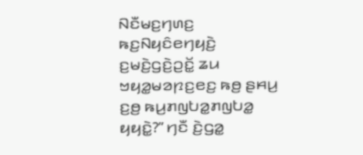ꤡꤢꤪꤗꤢ꤬ꤚꤛꤢ꤬ ꤒꤢ꤬ꤡꤟꤢꤨꤕꤚꤟꤢꤧ꤬ ꤢ꤬ꤗꤢꤧ꤬ꤞꤢꤧ꤬ꤑꤢꤩ꤭ ꤘꤣ ꤠꤟꤤ꤭ꤗꤤꤐꤢ꤬ꤕꤢ꤬ ꤒꤥ꤬ ꤔꤌꤣ꤬ ꤢ꤬ꤥ꤬ ꤒꤣ꤬ꤊꤜꤝꤤ꤭ꤊꤜꤝꤤ꤭ ꤟꤟꤢꤧ꤭?” ꤚꤢꤪ ꤢꤧ꤬ꤞꤤ꤭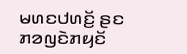ꤗꤛꤢꤓꤛꤢꤩ꤬ ꤔꤢ ꤊꤤꤜꤢꤧꤊꤟꤢꤩ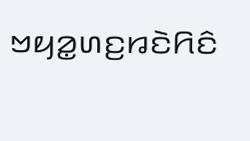ꤠꤟꤤ꤭ꤛꤢ꤬ꤙꤢꤧꤖꤢꤨ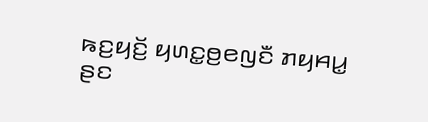ꤒꤢ꤬ꤟꤢꤩ꤬ ꤟꤛꤢ꤭ꤥ꤬ꤕꤜꤢꤪ ꤊꤟꤌꤣ꤭ ꤔꤢ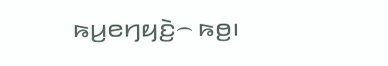ꤒꤣ꤬ꤕꤚꤟꤢꤧ꤬꤮ ꤒꤥ꤬꤯